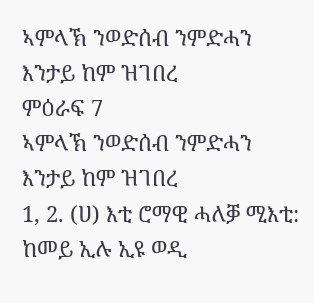ኣምላኽ ንወድሰብ ንምድሓን እንታይ ከም ዝገበረ
ምዕራፍ 7
ኣምላኽ ንወድሰብ ንምድሓን እንታይ ከም ዝገበረ
1, 2. (ሀ) እቲ ሮማዊ ሓለቓ ሚእቲ: ከመይ ኢሉ ኢዩ ወዲ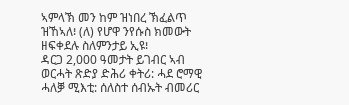ኣምላኽ መን ከም ዝነበረ ኽፈልጥ ዝኸኣለ፧ (ለ) የሆዋ ንየሱስ ክመውት ዘፍቀደሉ ስለምንታይ ኢዩ፧
ዳርጋ 2,000 ዓመታት ይገብር ኣብ ወርሓት ጽድያ ድሕሪ ቀትሪ: ሓደ ሮማዊ ሓለቓ ሚእቲ: ሰለስተ ሰብኡት ብመሪር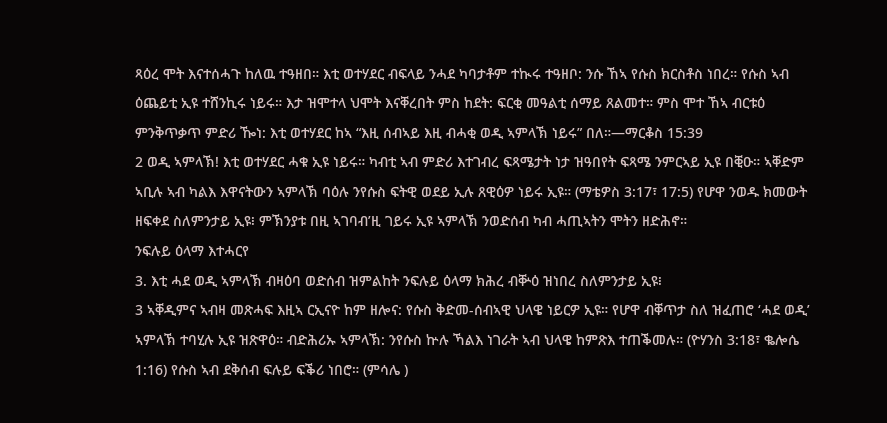ጻዕረ ሞት እናተሰሓጉ ከለዉ ተዓዘበ። እቲ ወተሃደር ብፍላይ ንሓደ ካባታቶም ተኲሩ ተዓዘቦ: ንሱ ኸኣ የሱስ ክርስቶስ ነበረ። የሱስ ኣብ ዕጨይቲ ኢዩ ተሸንኪሩ ነይሩ። እታ ዝሞተላ ህሞት እናቐረበት ምስ ከደት: ፍርቂ መዓልቲ ሰማይ ጸልመተ። ምስ ሞተ ኸኣ ብርቱዕ ምንቅጥቃጥ ምድሪ ዀነ: እቲ ወተሃደር ከኣ “እዚ ሰብኣይ እዚ ብሓቂ ወዲ ኣምላኽ ነይሩ” በለ።—ማርቆስ 15:39
2 ወዲ ኣምላኽ! እቲ ወተሃደር ሓቁ ኢዩ ነይሩ። ካብቲ ኣብ ምድሪ እተገብረ ፍጻሜታት ነታ ዝዓበየት ፍጻሜ ንምርኣይ ኢዩ በቒዑ። ኣቐድም ኣቢሉ ኣብ ካልእ እዋናትውን ኣምላኽ ባዕሉ ንየሱስ ፍትዊ ወደይ ኢሉ ጸዊዕዎ ነይሩ ኢዩ። (ማቴዎስ 3:17፣ 17:5) የሆዋ ንወዱ ክመውት ዘፍቀደ ስለምንታይ ኢዩ፧ ምኽንያቱ በዚ ኣገባብ’ዚ ገይሩ ኢዩ ኣምላኽ ንወድሰብ ካብ ሓጢኣትን ሞትን ዘድሕኖ።
ንፍሉይ ዕላማ እተሓርየ
3. እቲ ሓደ ወዲ ኣምላኽ ብዛዕባ ወድሰብ ዝምልከት ንፍሉይ ዕላማ ክሕረ ብቝዕ ዝነበረ ስለምንታይ ኢዩ፧
3 ኣቐዲምና ኣብዛ መጽሓፍ እዚኣ ርኢናዮ ከም ዘሎና: የሱስ ቅድመ-ሰብኣዊ ህላዌ ነይርዎ ኢዩ። የሆዋ ብቐጥታ ስለ ዝፈጠሮ ‘ሓደ ወዲ’ ኣምላኽ ተባሂሉ ኢዩ ዝጽዋዕ። ብድሕሪኡ ኣምላኽ: ንየሱስ ኵሉ ኻልእ ነገራት ኣብ ህላዌ ከምጽእ ተጠቕመሉ። (ዮሃንስ 3:18፣ ቈሎሴ 1:16) የሱስ ኣብ ደቅሰብ ፍሉይ ፍቕሪ ነበሮ። (ምሳሌ )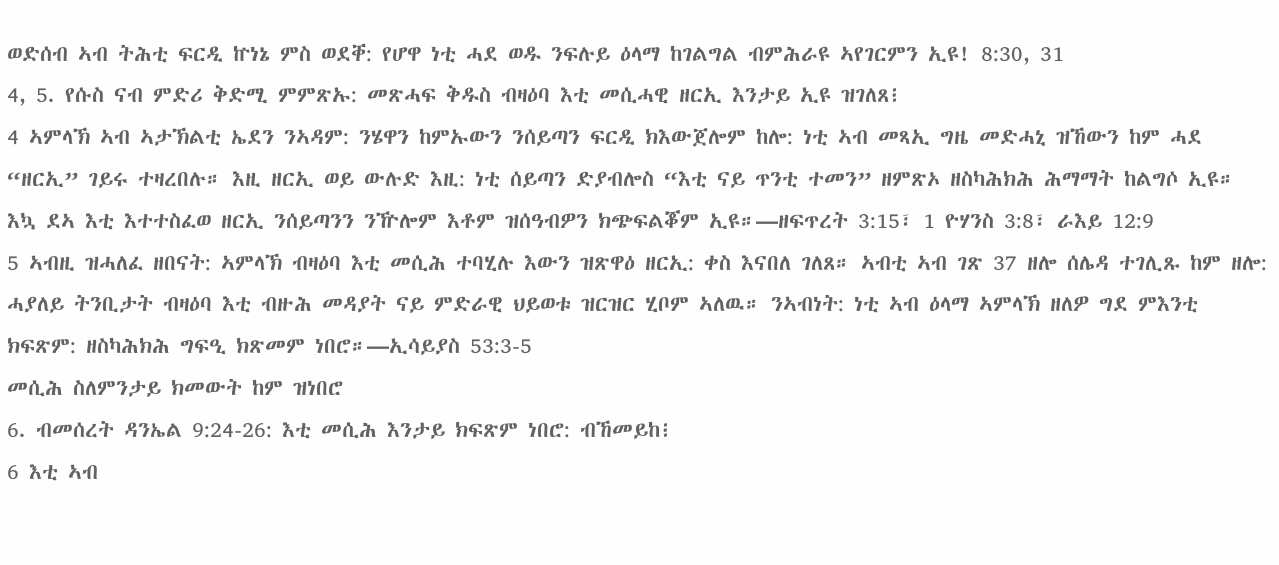ወድሰብ ኣብ ትሕቲ ፍርዲ ኵነኔ ምስ ወደቐ: የሆዋ ነቲ ሓደ ወዱ ንፍሉይ ዕላማ ከገልግል ብምሕራዩ ኣየገርምን ኢዩ! 8:30, 31
4, 5. የሱስ ናብ ምድሪ ቅድሚ ምምጽኡ: መጽሓፍ ቅዱስ ብዛዕባ እቲ መሲሓዊ ዘርኢ እንታይ ኢዩ ዝገለጸ፧
4 ኣምላኽ ኣብ ኣታኽልቲ ኤደን ንኣዳም: ንሄዋን ከምኡውን ንሰይጣን ፍርዲ ክእውጀሎም ከሎ: ነቲ ኣብ መጻኢ ግዜ መድሓኒ ዝኸውን ከም ሓደ “ዘርኢ” ገይሩ ተዛረበሉ። እዚ ዘርኢ ወይ ውሉድ እዚ: ነቲ ሰይጣን ድያብሎስ “እቲ ናይ ጥንቲ ተመን” ዘምጽኦ ዘስካሕክሕ ሕማማት ከልግሶ ኢዩ። እኳ ደኣ እቲ እተተስፈወ ዘርኢ ንሰይጣንን ንዅሎም እቶም ዝሰዓብዎን ክጭፍልቖም ኢዩ።—ዘፍጥረት 3:15፣ 1 ዮሃንስ 3:8፣ ራእይ 12:9
5 ኣብዚ ዝሓለፈ ዘበናት: ኣምላኽ ብዛዕባ እቲ መሲሕ ተባሂሉ እውን ዝጽዋዕ ዘርኢ: ቀስ እናበለ ገለጸ። ኣብቲ ኣብ ገጽ 37 ዘሎ ሰሌዳ ተገሊጹ ከም ዘሎ: ሓያለይ ትንቢታት ብዛዕባ እቲ ብዙሕ መዳያት ናይ ምድራዊ ህይወቱ ዝርዝር ሂቦም ኣለዉ። ንኣብነት: ነቲ ኣብ ዕላማ ኣምላኽ ዘለዎ ግደ ምእንቲ ክፍጽም: ዘስካሕክሕ ግፍዒ ክጽመም ነበሮ።—ኢሳይያስ 53:3-5
መሲሕ ስለምንታይ ክመውት ከም ዝነበሮ
6. ብመሰረት ዳንኤል 9:24-26: እቲ መሲሕ እንታይ ክፍጽም ነበሮ: ብኸመይከ፧
6 እቲ ኣብ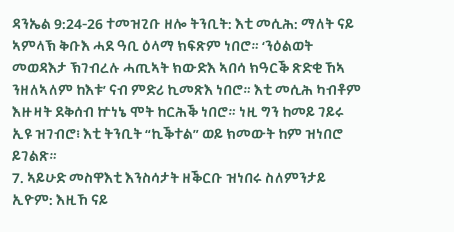ዳንኤል 9:24-26 ተመዝጊቡ ዘሎ ትንቢት: እቲ መሲሕ: ማለት ናይ ኣምላኽ ቅቡእ ሓደ ዓቢ ዕላማ ክፍጽም ነበሮ። ‘ንዕልወት መወዳእታ ኽገብረሉ ሓጢኣት ክውድእ ኣበሳ ክዓርቕ ጽድቂ ኸኣ ንዘለኣለም ከእቱ’ ናብ ምድሪ ኪመጽእ ነበሮ። እቲ መሲሕ ካብቶም እዙዛት ደቅሰብ ኵነኔ ሞት ከርሕቕ ነበሮ። ነዚ ግን ከመይ ገይሩ ኢዩ ዝገብሮ፧ እቲ ትንቢት “ኪቕተል” ወይ ክመውት ከም ዝነበሮ ይገልጽ።
7. ኣይሁድ መስዋእቲ እንስሳታት ዘቕርቡ ዝነበሩ ስለምንታይ ኢዮም: እዚኸ ናይ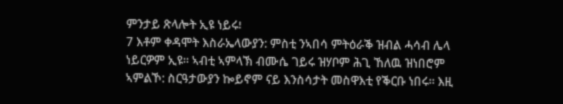ምንታይ ጽላሎት ኢዩ ነይሩ፧
7 እቶም ቀዳሞት እስራኤላውያን: ምስቲ ንኣበሳ ምትዕራቕ ዝብል ሓሳብ ሌላ ነይርዎም ኢዩ። ኣብቲ ኣምላኽ ብሙሴ ገይሩ ዝሃቦም ሕጊ ኸለዉ ዝነበሮም ኣምልኾ: ስርዓታውያን ኰይኖም ናይ እንስሳታት መስዋእቲ የቕርቡ ነበሩ። እዚ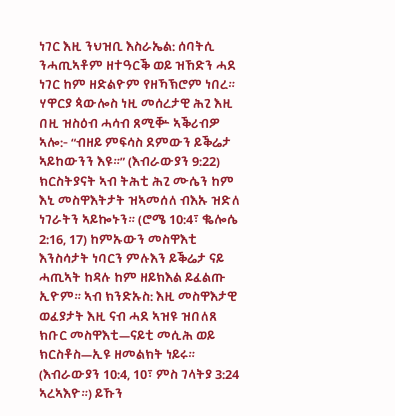ነገር እዚ ንህዝቢ እስራኤል: ሰባትሲ ንሓጢኣቶም ዘተዓርቕ ወይ ዝኸድን ሓደ ነገር ከም ዘድልዮም የዘኻኽሮም ነበረ። ሃዋርያ ጳውሎስ ነዚ መሰረታዊ ሕጊ እዚ በዚ ዝስዕብ ሓሳብ ጸሚቝ ኣቕሪብዎ ኣሎ:- “ብዘይ ምፍሳስ ደምውን ይቕሬታ ኣይከውንን እዩ።” (እብራውያን 9:22) ክርስትያናት ኣብ ትሕቲ ሕጊ ሙሴን ከም እኒ መስዋእትታት ዝኣመሰለ ብእኡ ዝድለ ነገራትን ኣይኰኑን። (ሮሜ 10:4፣ ቈሎሴ 2:16, 17) ከምኡውን መስዋእቲ እንስሳታት ነባርን ምሉእን ይቕሬታ ናይ ሓጢኣት ከዳሉ ከም ዘይክእል ይፈልጡ ኢዮም። ኣብ ክንድኡስ: እዚ መስዋእታዊ ወፈያታት እዚ ናብ ሓደ ኣዝዩ ዝበለጸ ክቡር መስዋእቲ—ናይቲ መሲሕ ወይ ክርስቶስ—ኢዩ ዘመልክት ነይሩ። (እብራውያን 10:4, 10፣ ምስ ገላትያ 3:24 ኣረኣእዮ።) ይኹን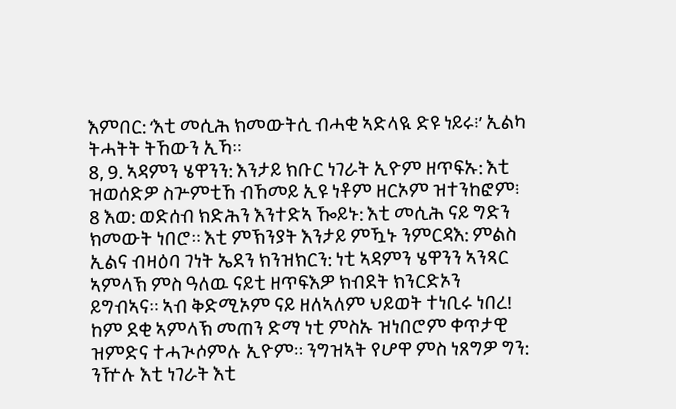እምበር: ‘እቲ መሲሕ ክመውትሲ ብሓቂ ኣድላዪ ድዩ ነይሩ፧’ ኢልካ ትሓትት ትኸውን ኢኻ።
8, 9. ኣዳምን ሄዋንን: እንታይ ክቡር ነገራት ኢዮም ዘጥፍኡ: እቲ ዝወሰድዎ ስጕምቲኸ ብኸመይ ኢዩ ነቶም ዘርኦም ዝተንከፎም፧
8 እወ: ወድሰብ ክድሕን እንተድኣ ዀይኑ: እቲ መሲሕ ናይ ግድን ክመውት ነበሮ። እቲ ምኽንያት እንታይ ምዃኑ ንምርዳእ: ምልስ ኢልና ብዛዕባ ገነት ኤደን ክንዝክርን: ነቲ ኣዳምን ሄዋንን ኣንጻር ኣምላኽ ምስ ዓለዉ ናይቲ ዘጥፍእዎ ክብደት ክንርድኦን ይግብኣና። ኣብ ቅድሚኦም ናይ ዘለኣለም ህይወት ተነቢሩ ነበረ! ከም ደቂ ኣምላኽ መጠን ድማ ነቲ ምስኡ ዝነበሮም ቀጥታዊ ዝምድና ተሓጒሶምሉ ኢዮም። ንግዝኣት የሆዋ ምስ ነጸግዎ ግን: ንዅሉ እቲ ነገራት እቲ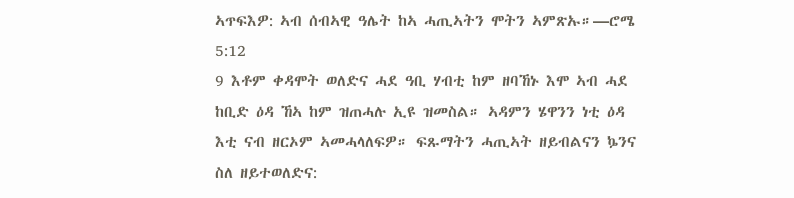ኣጥፍእዎ: ኣብ ሰብኣዊ ዓሌት ከኣ ሓጢኣትን ሞትን ኣምጽኡ።—ሮሜ 5:12
9 እቶም ቀዳሞት ወለድና ሓደ ዓቢ ሃብቲ ከም ዘባኸኑ እሞ ኣብ ሓደ ከቢድ ዕዳ ኸኣ ከም ዝጠሓሉ ኢዩ ዝመስል። ኣዳምን ሄዋንን ነቲ ዕዳ እቲ ናብ ዘርኦም ኣመሓላለፍዎ። ፍጹማትን ሓጢኣት ዘይብልናን ኴንና ስለ ዘይተወለድና: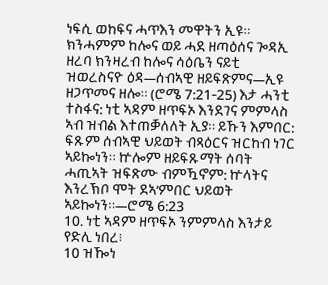ነፍሲ ወከፍና ሓጥእን መዋትን ኢዩ። ክንሓምም ከሎና ወይ ሓደ ዘጣዕሰና ጐዳኢ ዘረባ ክንዛረብ ከሎና ሳዕቤን ናይቲ ዝወረስናዮ ዕዳ—ሰብኣዊ ዘይፍጽምና—ኢዩ ዘጋጥመና ዘሎ። (ሮሜ 7:21-25) እታ ሓንቲ ተስፋና: ነቲ ኣዳም ዘጥፍኦ እንደገና ምምላስ ኣብ ዝብል እተጠቓለለት ኢያ። ይኹን እምበር: ፍጹም ሰብኣዊ ህይወት ብጻዕርና ዝርከብ ነገር ኣይኰነን። ኵሎም ዘይፍጹማት ሰባት ሓጢኣት ዝፍጽሙ ብምዃኖም: ኵላትና እንረኽቦ ሞት ደኣ’ምበር ህይወት ኣይኰነን።—ሮሜ 6:23
10. ነቲ ኣዳም ዘጥፍኦ ንምምላስ እንታይ የድሊ ነበረ፧
10 ዝዀነ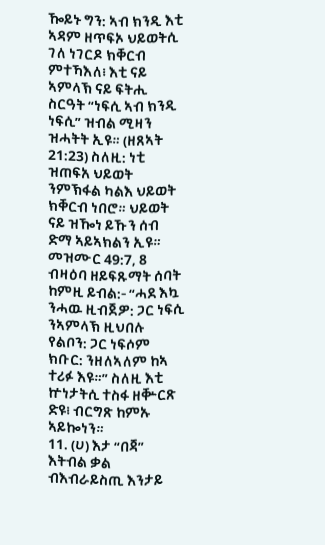ዀይኑ ግን: ኣብ ክንዲ እቲ ኣዳም ዘጥፍኦ ህይወትሲ ገለ ነገርዶ ክቐርብ ምተኻእለ፧ እቲ ናይ ኣምላኽ ናይ ፍትሒ ስርዓት “ነፍሲ ኣብ ክንዲ ነፍሲ” ዝብል ሚዛን ዝሓትት ኢዩ። (ዘጸኣት 21:23) ስለዚ: ነቲ ዝጠፍአ ህይወት ንምኽፋል ካልእ ህይወት ክቐርብ ነበሮ። ህይወት ናይ ዝዀነ ይኹን ሰብ ድማ ኣይኣክልን ኢዩ። መዝሙር 49:7, 8 ብዛዕባ ዘይፍጹማት ሰባት ከምዚ ይብል:- “ሓደ እኳ ንሓዉ ዚብጀዎ: ጋር ነፍሲ ንኣምላኽ ዚህበሉ የልቦን: ጋር ነፍሶም ክቡር: ንዘለኣለም ከኣ ተሪፉ እዩ።” ስለዚ እቲ ኵነታትሲ ተስፋ ዘቝርጽ ድዩ፧ ብርግጽ ከምኡ ኣይኰነን።
11. (ሀ) እታ “በጃ” እትብል ቃል ብእብራይስጢ እንታይ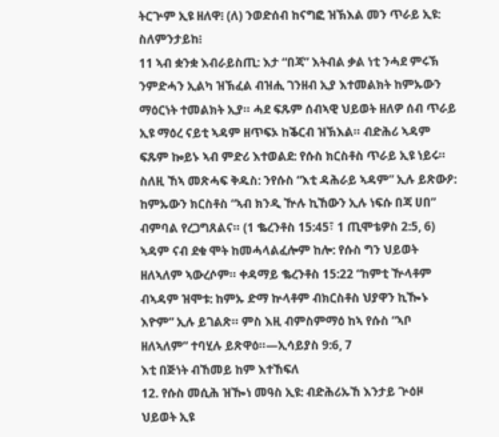ትርጕም ኢዩ ዘለዋ፧ (ለ) ንወድሰብ ከናግፎ ዝኽእል መን ጥራይ ኢዩ: ስለምንታይከ፧
11 ኣብ ቋንቋ እብራይስጢ: እታ “በጃ” እትብል ቃል ነቲ ንሓደ ምሩኽ ንምድሓን ኢልካ ዝኽፈል ብዝሒ ገንዘብ ኢያ እተመልክት ከምኡውን ማዕርነት ተመልክት ኢያ። ሓደ ፍጹም ሰብኣዊ ህይወት ዘለዎ ሰብ ጥራይ ኢዩ ማዕረ ናይቲ ኣዳም ዘጥፍኦ ከቕርብ ዝኽእል። ብድሕሪ ኣዳም ፍጹም ኰይኑ ኣብ ምድሪ እተወልደ: የሱስ ክርስቶስ ጥራይ ኢዩ ነይሩ። ስለዚ ኸኣ መጽሓፍ ቅዱስ: ንየሱስ “እቲ ዳሕራይ ኣዳም” ኢሉ ይጽውዖ: ከምኡውን ክርስቶስ “ኣብ ክንዲ ዅሉ ኪኸውን ኢሉ ነፍሱ በጃ ሀበ” ብምባል የረጋግጸልና። (1 ቈረንቶስ 15:45፣ 1 ጢሞቴዎስ 2:5, 6) ኣዳም ናብ ደቁ ሞት ከመሓላልፈሎም ከሎ: የሱስ ግን ህይወት ዘለኣለም ኣውረሶም። ቀዳማይ ቈረንቶስ 15:22 “ከምቲ ዅላቶም ብኣዳም ዝሞቱ: ከምኡ ድማ ኵላቶም ብክርስቶስ ህያዋን ኪዀኑ እዮም” ኢሉ ይገልጽ። ምስ እዚ ብምስምማዕ ከኣ የሱስ “ኣቦ ዘለኣለም” ተባሂሉ ይጽዋዕ።—ኢሳይያስ 9:6, 7
እቲ በጅነት ብኸመይ ከም እተኸፍለ
12. የሱስ መሲሕ ዝዀነ መዓስ ኢዩ: ብድሕሪኡኸ እንታይ ጕዕዞ ህይወት ኢዩ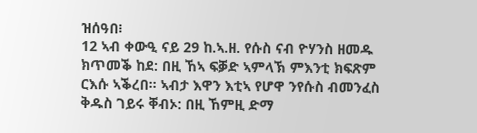ዝሰዓበ፧
12 ኣብ ቀውዒ ናይ 29 ከ.ኣ.ዘ. የሱስ ናብ ዮሃንስ ዘመዱ ክጥመቕ ከደ: በዚ ኸኣ ፍቓድ ኣምላኽ ምእንቲ ክፍጽም ርእሱ ኣቕረበ። ኣብታ እዋን እቲኣ የሆዋ ንየሱስ ብመንፈስ ቅዱስ ገይሩ ቐብኦ: በዚ ኸምዚ ድማ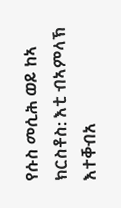የሱስ መሲሕ ወይ ከኣ ክርስቶስ: እቲ ብኣምላኽ እተቐብአ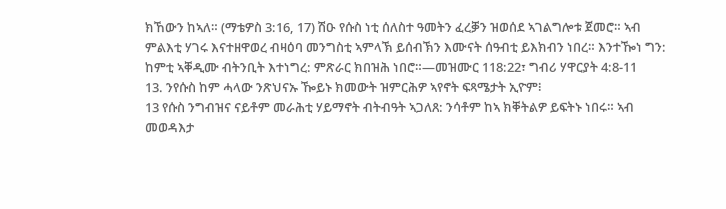ክኸውን ከኣለ። (ማቴዎስ 3:16, 17) ሽዑ የሱስ ነቲ ሰለስተ ዓመትን ፈረቓን ዝወሰደ ኣገልግሎቱ ጀመሮ። ኣብ ምልእቲ ሃገሩ እናተዘዋወረ ብዛዕባ መንግስቲ ኣምላኽ ይሰብኽን እሙናት ሰዓብቲ ይእክብን ነበረ። እንተዀነ ግን: ከምቲ ኣቐዲሙ ብትንቢት እተነግረ: ምጽራር ክበዝሕ ነበሮ።—መዝሙር 118:22፣ ግብሪ ሃዋርያት 4:8-11
13. ንየሱስ ከም ሓላው ንጽህናኡ ዀይኑ ክመውት ዝምርሕዎ ኣየኖት ፍጻሜታት ኢዮም፧
13 የሱስ ንግብዝና ናይቶም መራሕቲ ሃይማኖት ብትብዓት ኣጋለጸ: ንሳቶም ከኣ ክቐትልዎ ይፍትኑ ነበሩ። ኣብ መወዳእታ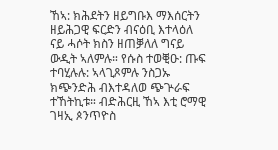ኸኣ: ክሕደትን ዘይግቡእ ማእሰርትን ዘይሕጋዊ ፍርድን ብናዕቢ እተላዕለ ናይ ሓሶት ክስን ዘጠቓለለ ግናይ ውዲት ኣለምሉ። የሱስ ተወቒዑ: ጡፍ ተባሂሉሉ: ኣላጊጾምሉ ንስጋኡ ክጭንድሕ ብእተዳለወ ጭጕራፍ ተኸትኪቱ። ብድሕርዚ ኸኣ እቲ ሮማዊ ገዛኢ ጶንጥዮስ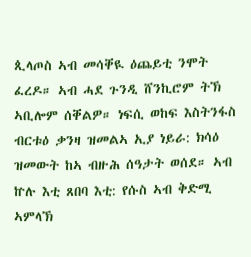ጲላጦስ ኣብ መሳቐዪ ዕጨይቲ ንሞት ፈረዶ። ኣብ ሓደ ጉንዲ ሸንኪሮም ትኽ ኣቢሎም ሰቐልዎ። ነፍሲ ወከፍ እስትንፋስ ብርቱዕ ቃንዛ ዝመልኣ ኢያ ነይራ: ክሳዕ ዝመውት ከኣ ብዙሕ ሰዓታት ወሰደ። ኣብ ኵሉ እቲ ጸበባ እቲ: የሱስ ኣብ ቅድሚ ኣምላኽ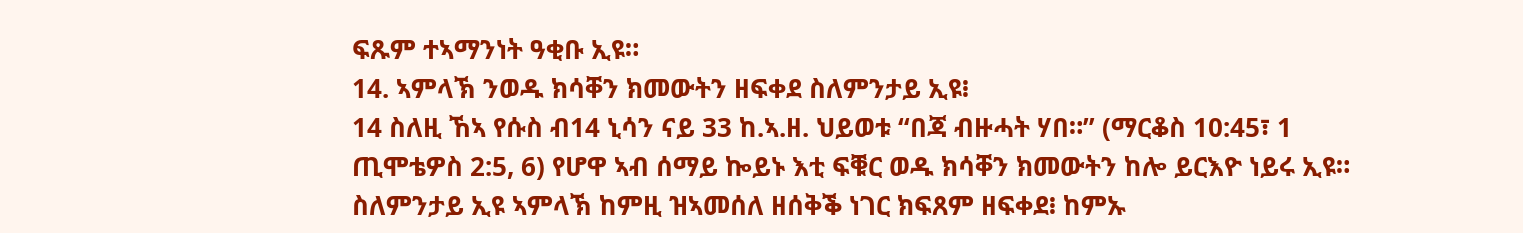ፍጹም ተኣማንነት ዓቂቡ ኢዩ።
14. ኣምላኽ ንወዱ ክሳቐን ክመውትን ዘፍቀደ ስለምንታይ ኢዩ፧
14 ስለዚ ኸኣ የሱስ ብ14 ኒሳን ናይ 33 ከ.ኣ.ዘ. ህይወቱ “በጃ ብዙሓት ሃበ።” (ማርቆስ 10:45፣ 1 ጢሞቴዎስ 2:5, 6) የሆዋ ኣብ ሰማይ ኰይኑ እቲ ፍቑር ወዱ ክሳቐን ክመውትን ከሎ ይርእዮ ነይሩ ኢዩ። ስለምንታይ ኢዩ ኣምላኽ ከምዚ ዝኣመሰለ ዘሰቅቕ ነገር ክፍጸም ዘፍቀደ፧ ከምኡ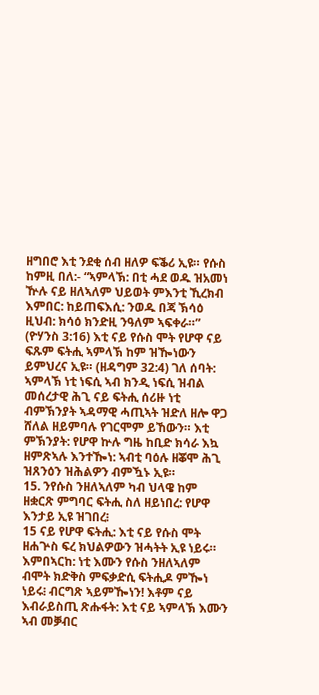ዘግበሮ እቲ ንደቂ ሰብ ዘለዎ ፍቕሪ ኢዩ። የሱስ ከምዚ በለ:- “ኣምላኽ: በቲ ሓደ ወዱ ዝአመነ ዅሉ ናይ ዘለኣለም ህይወት ምእንቲ ኺረክብ እምበር: ከይጠፍእሲ: ንወዱ በጃ ኽሳዕ ዚህብ: ክሳዕ ክንድዚ ንዓለም ኣፍቀራ።” (ዮሃንስ 3:16) እቲ ናይ የሱስ ሞት የሆዋ ናይ ፍጹም ፍትሒ ኣምላኽ ከም ዝዀነውን ይምህረና ኢዩ። (ዘዳግም 32:4) ገለ ሰባት: ኣምላኽ ነቲ ነፍሲ ኣብ ክንዲ ነፍሲ ዝብል መሰረታዊ ሕጊ ናይ ፍትሒ ሰሪዙ ነቲ ብምኽንያት ኣዳማዊ ሓጢኣት ዝድለ ዘሎ ዋጋ ሸለል ዘይምባሉ የገርሞም ይኸውን። እቲ ምኽንያት: የሆዋ ኵሉ ግዜ ከቢድ ክሳራ እኳ ዘምጽኣሉ እንተዀነ: ኣብቲ ባዕሉ ዘቖሞ ሕጊ ዝጸንዕን ዝሕልዎን ብምዃኑ ኢዩ።
15. ንየሱስ ንዘለኣለም ካብ ህላዌ ከም ዘቋርጽ ምግባር ፍትሒ ስለ ዘይነበረ: የሆዋ እንታይ ኢዩ ዝገበረ፧
15 ናይ የሆዋ ፍትሒ: እቲ ናይ የሱስ ሞት ዘሐጕስ ፍረ ክህልዎውን ዝሓትት ኢዩ ነይሩ። እምበኣርከ: ነቲ እሙን የሱስ ንዘለኣለም ብሞት ክድቅስ ምፍቃድሲ ፍትሒዶ ምዀነ ነይሩ፧ ብርግጽ ኣይምዀነን! እቶም ናይ እብራይስጢ ጽሑፋት: እቲ ናይ ኣምላኽ እሙን ኣብ መቓብር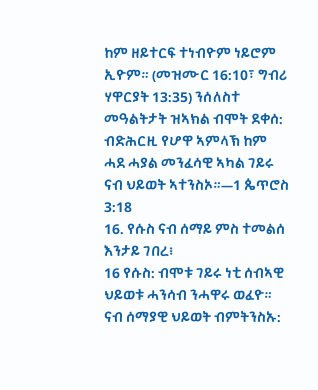ከም ዘይተርፍ ተነብዮም ነይሮም ኢዮም። (መዝሙር 16:10፣ ግብሪ ሃዋርያት 13:35) ንሰለስተ መዓልትታት ዝኣክል ብሞት ደቀሰ: ብድሕርዚ የሆዋ ኣምላኽ ከም ሓደ ሓያል መንፈሳዊ ኣካል ገይሩ ናብ ህይወት ኣተንስኦ።—1 ጴጥሮስ 3:18
16. የሱስ ናብ ሰማይ ምስ ተመልሰ እንታይ ገበረ፧
16 የሱስ: ብሞቱ ገይሩ ነቲ ሰብኣዊ ህይወቱ ሓንሳብ ንሓዋሩ ወፈዮ። ናብ ሰማያዊ ህይወት ብምትንስኡ: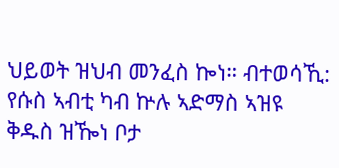ህይወት ዝህብ መንፈስ ኰነ። ብተወሳኺ: የሱስ ኣብቲ ካብ ኵሉ ኣድማስ ኣዝዩ ቅዱስ ዝዀነ ቦታ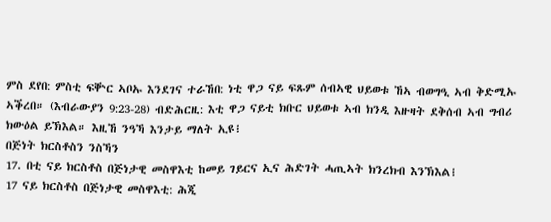ምስ ደየበ: ምስቲ ፍቝር ኣቦኡ እንደገና ተራኸበ: ነቲ ዋጋ ናይ ፍጹም ሰብኣዊ ህይወቱ ኸኣ ብወግዒ ኣብ ቅድሚኡ ኣቕረበ። (እብራውያን 9:23-28) ብድሕርዚ: እቲ ዋጋ ናይቲ ክቡር ህይወቱ ኣብ ክንዲ እዙዛት ደቅሰብ ኣብ ግብሪ ክውዕል ይኽእል። እዚኸ ንዓኻ እንታይ ማለት ኢዩ፧
በጅነት ክርስቶስን ንስኻን
17. በቲ ናይ ክርስቶስ በጅነታዊ መስዋእቲ ከመይ ገይርና ኢና ሕድገት ሓጢኣት ክንረክብ እንኽእል፧
17 ናይ ክርስቶስ በጅነታዊ መስዋእቲ: ሕጂ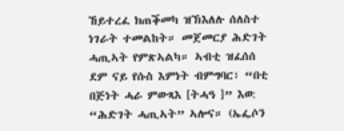ኸይተረፈ ክጠቕመካ ዝኽእለሉ ሰለስተ ነገራት ተመልከት። መጀመርያ ሕድገት ሓጢኣት የምጽኣልካ። ኣብቲ ዝፈሰሰ ደም ናይ የሱስ እምነት ብምግባር፣ “በቲ በጅነት ሓራ ምውጻእ [ትሓዓ ]” እወ: “ሕድገት ሓጢኣት” ኣሎና። (ኤፌሶን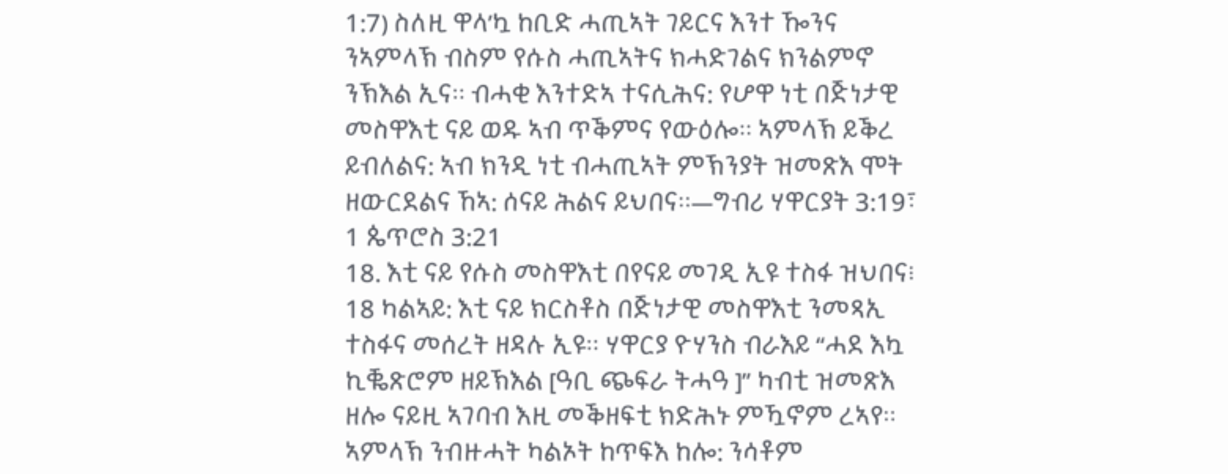1:7) ስለዚ ዋላ’ኳ ከቢድ ሓጢኣት ገይርና እንተ ዀንና ንኣምላኽ ብስም የሱስ ሓጢኣትና ክሓድገልና ክንልምኖ ንኽእል ኢና። ብሓቂ እንተድኣ ተናሲሕና: የሆዋ ነቲ በጅነታዊ መስዋእቲ ናይ ወዱ ኣብ ጥቕምና የውዕሎ። ኣምላኽ ይቕረ ይብለልና: ኣብ ክንዲ ነቲ ብሓጢኣት ምኽንያት ዝመጽእ ሞት ዘውርደልና ኸኣ: ሰናይ ሕልና ይህበና።—ግብሪ ሃዋርያት 3:19፣ 1 ጴጥሮስ 3:21
18. እቲ ናይ የሱስ መስዋእቲ በየናይ መገዲ ኢዩ ተስፋ ዝህበና፧
18 ካልኣይ: እቲ ናይ ክርስቶስ በጅነታዊ መስዋእቲ ንመጻኢ ተስፋና መሰረት ዘዳሉ ኢዩ። ሃዋርያ ዮሃንስ ብራእይ “ሓደ እኳ ኪቘጽሮም ዘይኽእል [ዓቢ ጭፍራ ትሓዓ ]” ካብቲ ዝመጽእ ዘሎ ናይዚ ኣገባብ እዚ መቕዘፍቲ ክድሕኑ ምዃኖም ረኣየ። ኣምላኽ ንብዙሓት ካልኦት ከጥፍእ ከሎ: ንሳቶም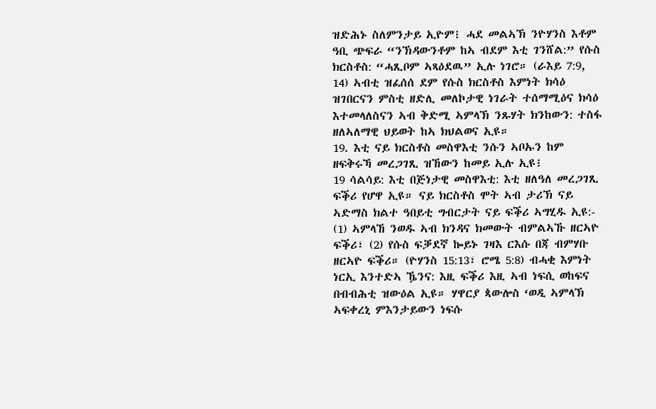ዝድሕኑ ስለምንታይ ኢዮም፧ ሓደ መልኣኽ ንዮሃንስ እቶም ዓቢ ጭፍራ “ንኽዳውንቶም ከኣ ብደም እቲ ገንሸል:” የሱስ ክርስቶስ: “ሓጺቦም ኣጻዕደዉ” ኢሉ ነገሮ። (ራእይ 7:9, 14) ኣብቲ ዝፈሰሰ ደም የሱስ ክርስቶስ እምነት ክሳዕ ዝገበርናን ምስቲ ዘድሊ መለኮታዊ ነገራት ተሰማሚዕና ክሳዕ እተመላለስናን ኣብ ቅድሚ ኣምላኽ ንጹሃት ክንከውን: ተስፋ ዘለኣለማዊ ህይወት ከኣ ክህልወና ኢዩ።
19. እቲ ናይ ክርስቶስ መስዋእቲ ንሱን ኣቦኡን ከም ዘፍቅሩኻ መረጋገጺ ዝኸውን ከመይ ኢሉ ኢዩ፧
19 ሳልሳይ: እቲ በጅነታዊ መስዋእቲ: እቲ ዘለዓለ መረጋገጺ ፍቕሪ የሆዋ ኢዩ። ናይ ክርስቶስ ሞት ኣብ ታሪኽ ናይ ኣድማስ ክልተ ዓበይቲ ግብርታት ናይ ፍቕሪ ኣግሂዱ ኢዩ:- (1) ኣምላኸ ንወዱ ኣብ ክንዳና ክመውት ብምልኣኹ ዘርኣዮ ፍቕሪ፣ (2) የሱስ ፍቓደኛ ኰይኑ ገዛእ ርእሱ በጃ ብምሃቡ ዘርኣዮ ፍቕሪ። (ዮሃንስ 15:13፣ ሮሜ 5:8) ብሓቂ እምነት ነርኢ እንተድኣ ዄንና: እዚ ፍቕሪ እዚ ኣብ ነፍሲ ወከፍና በብብሕቲ ዝውዕል ኢዩ። ሃዋርያ ጳውሎስ ‘ወዲ ኣምላኽ ኣፍቀረኒ ምእንታይውን ነፍሱ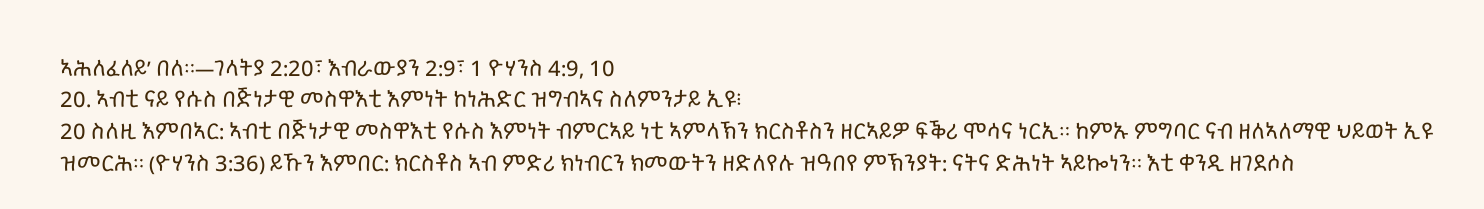ኣሕለፈለይ’ በለ።—ገላትያ 2:20፣ እብራውያን 2:9፣ 1 ዮሃንስ 4:9, 10
20. ኣብቲ ናይ የሱስ በጅነታዊ መስዋእቲ እምነት ከነሕድር ዝግብኣና ስለምንታይ ኢዩ፧
20 ስለዚ እምበኣር: ኣብቲ በጅነታዊ መስዋእቲ የሱስ እምነት ብምርኣይ ነቲ ኣምላኽን ክርስቶስን ዘርኣይዎ ፍቕሪ ሞሳና ነርኢ። ከምኡ ምግባር ናብ ዘለኣለማዊ ህይወት ኢዩ ዝመርሕ። (ዮሃንስ 3:36) ይኹን እምበር: ክርስቶስ ኣብ ምድሪ ክነብርን ክመውትን ዘድለየሉ ዝዓበየ ምኽንያት: ናትና ድሕነት ኣይኰነን። እቲ ቀንዲ ዘገደሶስ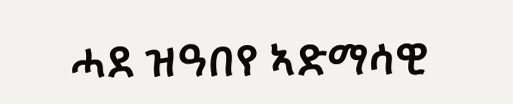ሓደ ዝዓበየ ኣድማሳዊ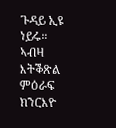ጉዳይ ኢዩ ነይሩ። ኣብዛ እትቕጽል ምዕራፍ ክንርእዮ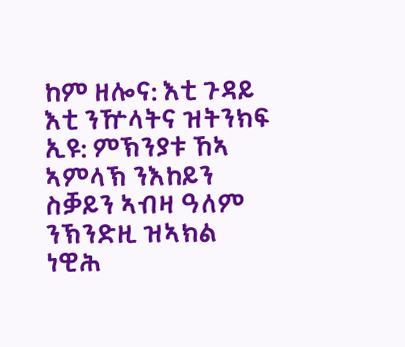ከም ዘሎና: እቲ ጉዳይ እቲ ንዅላትና ዝትንክፍ ኢዩ: ምኽንያቱ ኸኣ ኣምላኽ ንእከይን ስቓይን ኣብዛ ዓለም ንኽንድዚ ዝኣክል ነዊሕ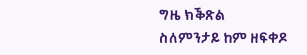ግዜ ክቕጽል ስለምንታይ ከም ዘፍቀዶ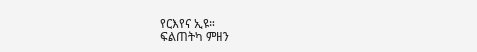የርእየና ኢዩ።
ፍልጠትካ ምዘን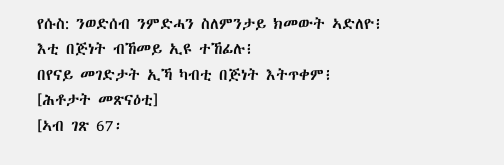የሱስ: ንወድሰብ ንምድሓን ስለምንታይ ክመውት ኣድለዮ፧
እቲ በጅነት ብኸመይ ኢዩ ተኸፊሉ፧
በየናይ መገድታት ኢኻ ካብቲ በጅነት እትጥቀም፧
[ሕቶታት መጽናዕቲ]
[ኣብ ገጽ 67፡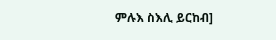ምሉእ ስእሊ ይርከብ]